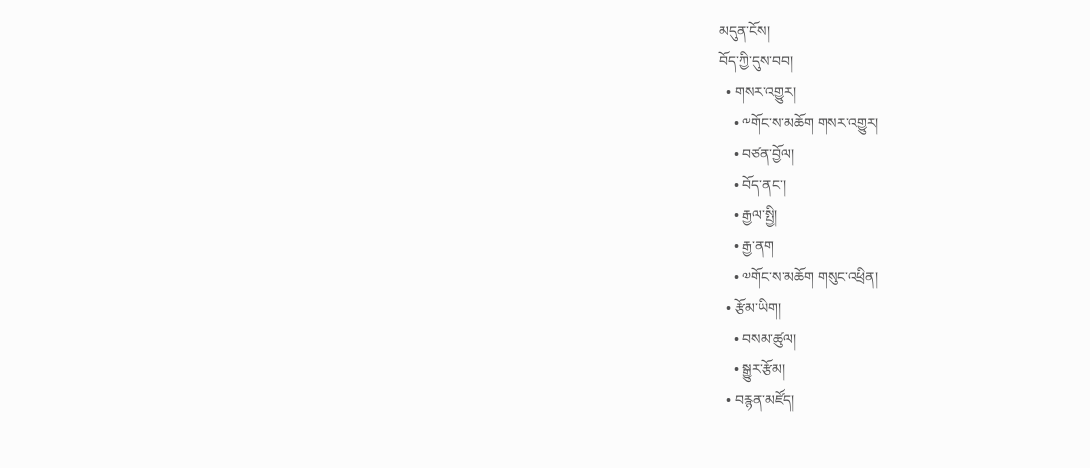མདུན་ངོས།
བོད་ཀྱི་དུས་བབ།
  • གསར་འགྱུར།
    • ༸གོང་ས་མཆོག གསར་འགྱུར།
    • བཙན་བྱོལ།
    • བོད་ནང་།
    • རྒྱལ་སྤྱི།
    • རྒྱ་ནག
    • ༧གོང་ས་མཆོག གསུང་འཕྲིན།
  • རྩོམ་ཡིག།
    • བསམ་ཚུལ།
    • སྒྱུར་རྩོམ།
  • བརྙན་མཛོད།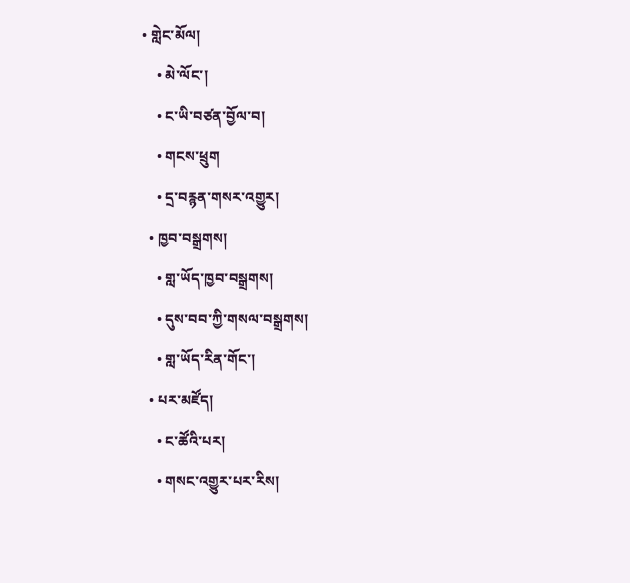• གླེང་མོལ།
    • མེ་ལོང་།
    • ང་ཡི་བཙན་བྱོལ་བ།
    • གངས་ཕྲུག
    • དྲ་བརྙན་གསར་འགྱུར།
  • ཁྱབ་བསྒྲགས།
    • གླ་ཡོད་ཁྱབ་བསྒྲགས།
    • དུས་བབ་ཀྱི་གསལ་བསྒྲགས།
    • གླ་ཡོད་རིན་གོང་།
  • པར་མཛོད།
    • ང་ཚོའི་པར།
    • གསང་འགྱུར་པར་རིས།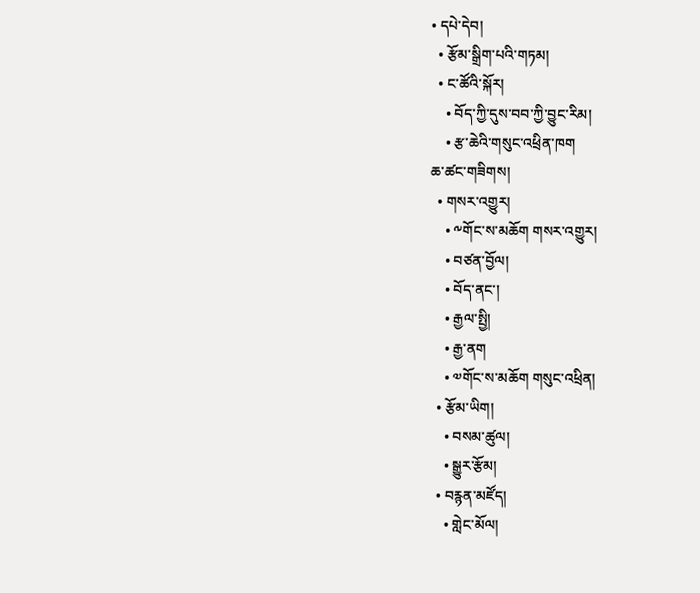• དཔེ་དེབ།
  • རྩོམ་སྒྲིག་པའི་གཏམ།
  • ང་ཚོའི་སྐོར།
    • བོད་ཀྱི་དུས་བབ་ཀྱི་བྱུང་རིམ།
    • རྩ་ཆེའི་གསུང་འཕྲིན་ཁག
ཆ་ཚང་གཟིགས།
  • གསར་འགྱུར།
    • ༸གོང་ས་མཆོག གསར་འགྱུར།
    • བཙན་བྱོལ།
    • བོད་ནང་།
    • རྒྱལ་སྤྱི།
    • རྒྱ་ནག
    • ༧གོང་ས་མཆོག གསུང་འཕྲིན།
  • རྩོམ་ཡིག།
    • བསམ་ཚུལ།
    • སྒྱུར་རྩོམ།
  • བརྙན་མཛོད།
    • གླེང་མོལ།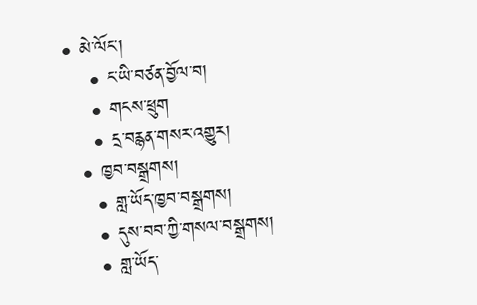• མེ་ལོང་།
    • ང་ཡི་བཙན་བྱོལ་བ།
    • གངས་ཕྲུག
    • དྲ་བརྙན་གསར་འགྱུར།
  • ཁྱབ་བསྒྲགས།
    • གླ་ཡོད་ཁྱབ་བསྒྲགས།
    • དུས་བབ་ཀྱི་གསལ་བསྒྲགས།
    • གླ་ཡོད་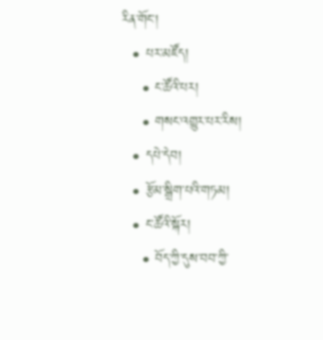རིན་གོང་།
  • པར་མཛོད།
    • ང་ཚོའི་པར།
    • གསང་འགྱུར་པར་རིས།
  • དཔེ་དེབ།
  • རྩོམ་སྒྲིག་པའི་གཏམ།
  • ང་ཚོའི་སྐོར།
    • བོད་ཀྱི་དུས་བབ་ཀྱི་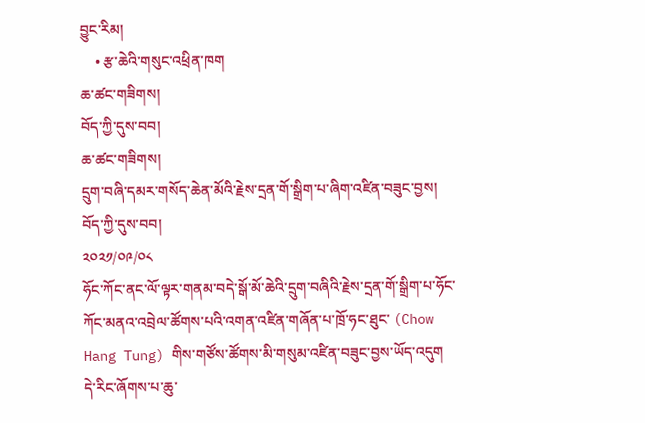བྱུང་རིམ།
    • རྩ་ཆེའི་གསུང་འཕྲིན་ཁག
ཆ་ཚང་གཟིགས།
བོད་ཀྱི་དུས་བབ།
ཆ་ཚང་གཟིགས།
དྲུག་བཞི་དམར་གསོད་ཆེན་མོའི་རྗེས་དྲན་གོ་སྒྲིག་པ་ཞིག་འཛིན་བཟུང་བྱས།
བོད་ཀྱི་དུས་བབ།
༢༠༢༡/༠༩/༠༨
ཧོང་ཀོང་ནང་ལོ་ལྟར་གནམ་བདེ་སྒོ་མོ་ཆེའི་དྲུག་བཞིའི་རྗེས་དྲན་གོ་སྒྲིག་པ་ཧོང་ཀོང་མནའ་འབྲེལ་ཚོགས་པའི་འགན་འཛིན་གཞོན་པ་ཁྲོ་ཧང་ཐུང་ (Chow Hang Tung) གིས་གཙོས་ཚོགས་མི་གསུམ་འཛིན་བཟུང་བྱས་ཡོད་འདུག
དེ་རིང་ཞོགས་པ་ཆུ་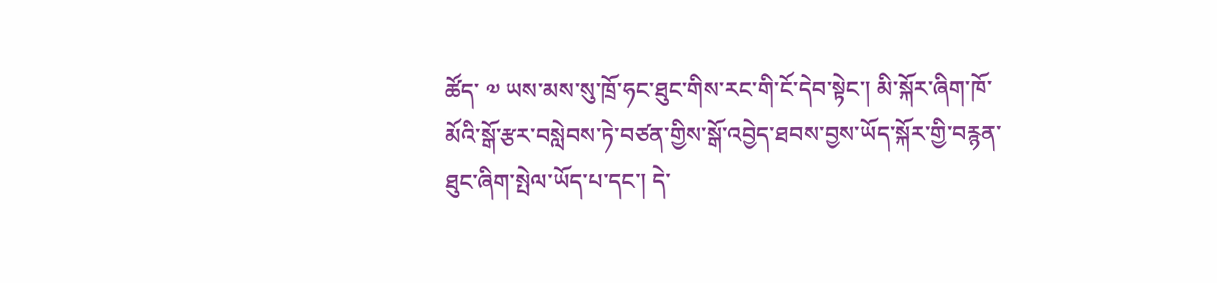ཚོད་ ༧ ཡས་མས་སུ་ཁྲོ་ཧང་ཐུང་གིས་རང་གི་ངོ་དེབ་སྟེང་། མི་སྐོར་ཞིག་ཁོ་མོའི་སྒོ་རྩར་བསླེབས་ཏེ་བཙན་གྱིས་སྒོ་འབྱེད་ཐབས་བྱས་ཡོད་སྐོར་གྱི་བརྙན་ཐུང་ཞིག་སྤེལ་ཡོད་པ་དང་། དེ་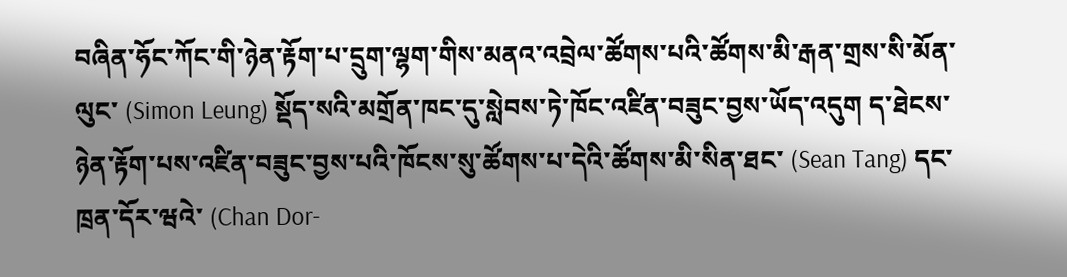བཞིན་ཧོང་ཀོང་གི་ཉེན་རྟོག་པ་དྲུག་ལྷག་གིས་མནའ་འབྲེལ་ཚོགས་པའི་ཚོགས་མི་རྒན་གྲས་སི་མོན་ལུང་ (Simon Leung) སྡོད་སའི་མགྲོན་ཁང་དུ་སླེབས་ཏེ་ཁོང་འཛིན་བཟུང་བྱས་ཡོད་འདུག ད་ཐེངས་ཉེན་རྟོག་པས་འཛིན་བཟུང་བྱས་པའི་ཁོངས་སུ་ཚོགས་པ་དེའི་ཚོགས་མི་སིན་ཐང་ (Sean Tang) དང་ཁྲན་དོར་ཝའེ་ (Chan Dor-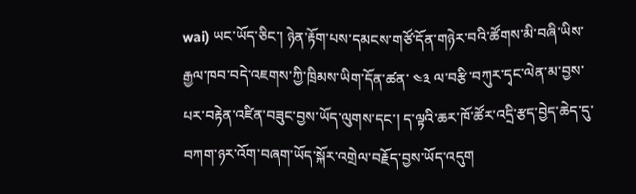wai) ཡང་ཡོད་ཅིང་། ཉེན་རྟོག་པས་དམངས་གཙོ་དོན་གཉེར་བའི་ཚོགས་མི་བཞི་ཡིས་རྒྱལ་ཁབ་བདེ་འཇགས་ཀྱི་ཁྲིམས་ཡིག་དོན་ཚན་ ༤༣ ལ་བརྩི་བཀུར་དྭང་ལེན་མ་བྱས་པར་བརྟེན་འཛིན་བཟུང་བྱས་ཡོད་ལུགས་དང་། ད་ལྟའི་ཆར་ཁོ་ཚོར་འདྲི་རྩད་བྱེད་ཆེད་དུ་བཀག་ཉར་འོག་བཞག་ཡོད་སྐོར་འགྲེལ་བརྗོད་བྱས་ཡོད་འདུག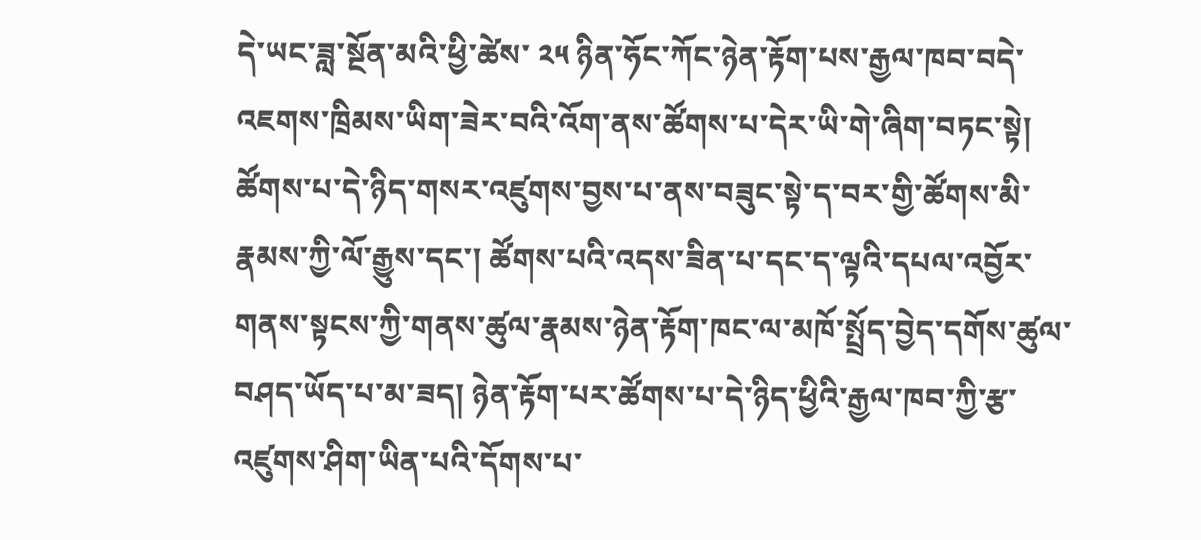དེ་ཡང་ཟླ་སྔོན་མའི་ཕྱི་ཚེས་ ༢༥ ཉིན་ཧོང་ཀོང་ཉེན་རྟོག་པས་རྒྱལ་ཁབ་བདེ་འཇགས་ཁྲིམས་ཡིག་ཟེར་བའི་འོག་ནས་ཚོགས་པ་དེར་ཡི་གེ་ཞིག་བཏང་སྟེ། ཚོགས་པ་དེ་ཉིད་གསར་འཛུགས་བྱས་པ་ནས་བཟུང་སྟེ་ད་བར་གྱི་ཚོགས་མི་རྣམས་ཀྱི་ལོ་རྒྱུས་དང་། ཚོགས་པའི་འདས་ཟིན་པ་དང་ད་ལྟའི་དཔལ་འབྱོར་གནས་སྟངས་ཀྱི་གནས་ཚུལ་རྣམས་ཉེན་རྟོག་ཁང་ལ་མཁོ་སྤྲོད་བྱེད་དགོས་ཚུལ་བཤད་ཡོད་པ་མ་ཟད། ཉེན་རྟོག་པར་ཚོགས་པ་དེ་ཉིད་ཕྱིའི་རྒྱལ་ཁབ་ཀྱི་རྩ་འཛུགས་ཤིག་ཡིན་པའི་དོགས་པ་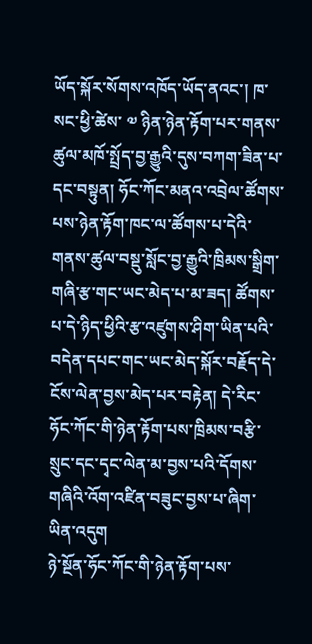ཡོད་སྐོར་སོགས་འཁོད་ཡོད་ནའང་། ཁ་སང་ཕྱི་ཚེས་ ༧ ཉིན་ཉེན་རྟོག་པར་གནས་ཚུལ་མཁོ་སྤྲོད་བྱ་རྒྱུའི་དུས་བཀག་ཟིན་པ་དང་བསྟུན། ཧོང་ཀོང་མནའ་འབྲེལ་ཚོགས་པས་ཉེན་རྟོག་ཁང་ལ་ཚོགས་པ་དེའི་གནས་ཚུལ་བསྡུ་སློང་བྱ་རྒྱུའི་ཁྲིམས་སྒྲིག་གཞི་རྩ་གང་ཡང་མེད་པ་མ་ཟད། ཚོགས་པ་དེ་ཉིད་ཕྱིའི་རྩ་འཛུགས་ཤིག་ཡིན་པའི་བདེན་དཔང་གང་ཡང་མེད་སྐོར་བརྗོད་དེ་ངོས་ལེན་བྱས་མེད་པར་བརྟེན། དེ་རིང་ཧོང་ཀོང་གི་ཉེན་རྟོག་པས་ཁྲིམས་བརྩི་སྲུང་དང་དྭང་ལེན་མ་བྱས་པའི་དོགས་གཞིའི་འོག་འཛིན་བཟུང་བྱས་པ་ཞིག་ཡིན་འདུག
ཉེ་སྔོན་ཧོང་ཀོང་གི་ཉེན་རྟོག་པས་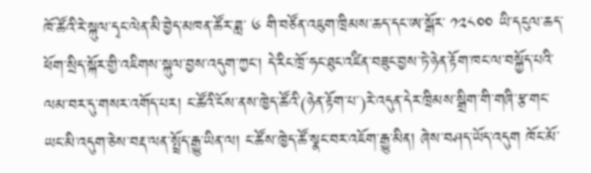ཁོ་ཚོའི་རེ་སྐུལ་དྭང་ལེན་མི་བྱེད་མཁན་ཚོར་ཟླ་ ༦ གི་བཙོན་འཇུག་ཁྲིམས་ཆད་དང་ཨ་སྒོར་ ༡༢༨༠༠ ཡི་དངུལ་ཆད་ཕོག་སྲིད་སྐོར་གྱི་འཇིགས་སྐུལ་བྱས་འདུག་ཀྱང་། དེ་རིང་ཁྲོ་ཧང་ཐུང་འཛིན་བཟུང་བྱས་ཏེ་ཉེན་རྟོག་ཁང་ལ་བསྐྱོད་པའི་ལམ་བར་དུ་གསར་འགོད་པར། ང་ཚོའི་ངོས་ནས་ཁྱེད་ཚོའི་(ཉེན་རྟོག་པ་)རེ་འདུན་དེར་ཁྲིམས་སྒྲིག་གི་གཞི་རྩ་གང་ཡང་མི་འདུག་ཅེས་བརྡ་ལན་སྤྲོད་རྒྱུ་ཡིན་ལ། ང་ཚོས་ཁྱེད་ཚོ་སྣང་བར་འཇོག་རྒྱུ་མིན། ཞེས་བཤད་ཡོད་འདུག ཁོང་མོ་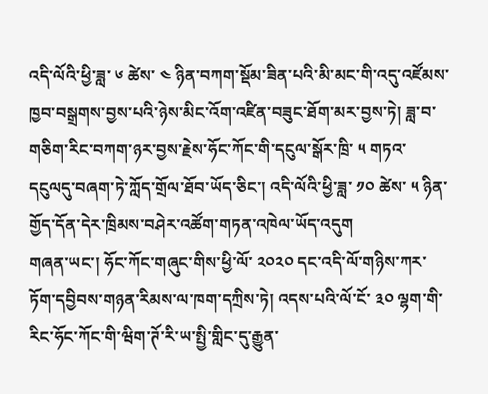འདི་ལོའི་ཕྱི་ཟླ་ ༦ ཚེས་ ༤ ཉིན་བཀག་སྡོམ་ཟིན་པའི་མི་མང་གི་འདུ་འཛོམས་ཁྱབ་བསྒྲགས་བྱས་པའི་ཉེས་མིང་འོག་འཛིན་བཟུང་ཐོག་མར་བྱས་ཏེ། ཟླ་བ་གཅིག་རིང་བཀག་ཉར་བྱས་རྗེས་ཧོང་ཀོང་གི་དངུལ་སྒོར་ཁྲི་ ༥ གཏའ་དངུལདུ་བཞག་ཏེ་ཀློད་གྲོལ་ཐོབ་ཡོད་ཅིང་། འདི་ལོའི་ཕྱི་ཟླ་ ༡༠ ཚེས་ ༥ ཉིན་གྱོད་དོན་དེར་ཁྲིམས་བཤེར་འཚོག་གཏན་འཁེལ་ཡོད་འདུག
གཞན་ཡང་། ཧོང་ཀོང་གཞུང་གིས་ཕྱི་ལོ་ ༢༠༢༠ དང་འདི་ལོ་གཉིས་ཀར་ཏོག་དབྱིབས་གཉན་རིམས་ལ་ཁག་དཀྲིས་ཏེ། འདས་པའི་ལོ་ངོ་ ༣༠ ལྷག་གི་རིང་ཧོང་ཀོང་གི་ཝིག་ཊོ་རི་ཡ་སྤྱི་གླིང་དུ་རྒྱུན་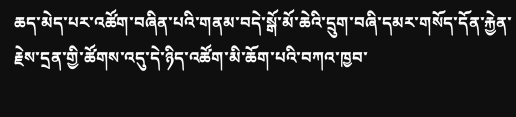ཆད་མེད་པར་འཚོག་བཞིན་པའི་གནམ་བདེ་སྒོ་མོ་ཆེའི་དྲུག་བཞི་དམར་གསོད་དོན་རྐྱེན་རྗེས་དྲན་གྱི་ཚོགས་འདུ་དེ་ཉིད་འཚོག་མི་ཆོག་པའི་བཀའ་ཁྱབ་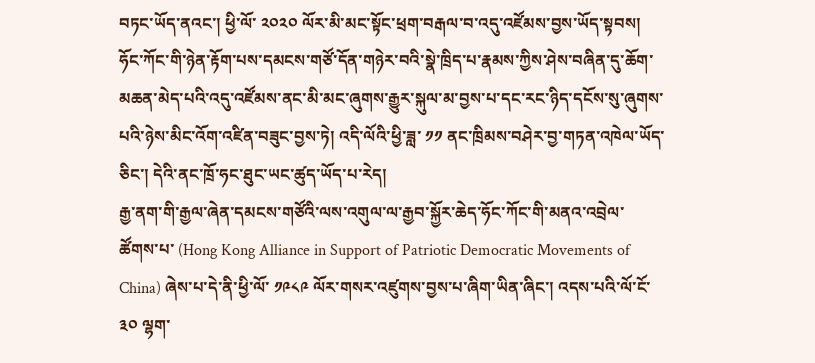བཏང་ཡོད་ནའང་། ཕྱི་ལོ་ ༢༠༢༠ ལོར་མི་མང་སྟོང་ཕྲག་བརྒལ་བ་འདུ་འཛོམས་བྱས་ཡོད་སྟབས། ཧོང་ཀོང་གི་ཉེན་རྟོག་པས་དམངས་གཙོ་དོན་གཉེར་བའི་སྣེ་ཁྲིད་པ་རྣམས་ཀྱིས་ཤེས་བཞིན་དུ་ཆོག་མཆན་མེད་པའི་འདུ་འཛོམས་ནང་མི་མང་ཞུགས་རྒྱུར་སྐུལ་མ་བྱས་པ་དང་རང་ཉིད་དངོས་སུ་ཞུགས་པའི་ཉེས་མིང་འོག་འཛིན་བཟུང་བྱས་ཏེ། འདི་ལོའི་ཕྱི་ཟླ་ ༡༡ ནང་ཁྲིམས་བཤེར་བྱ་གཏན་འཁེལ་ཡོད་ཅིང་། དེའི་ནང་ཁྲོ་ཧང་ཐུང་ཡང་ཚུད་ཡོད་པ་རེད།
རྒྱ་ནག་གི་རྒྱལ་ཞེན་དམངས་གཙོའི་ལས་འགུལ་ལ་རྒྱབ་སྐྱོར་ཆེད་ཧོང་ཀོང་གི་མནའ་འབྲེལ་ཚོགས་པ་ (Hong Kong Alliance in Support of Patriotic Democratic Movements of China) ཞེས་པ་དེ་ནི་ཕྱི་ལོ་ ༡༩༨༩ ལོར་གསར་འཛུགས་བྱས་པ་ཞིག་ཡིན་ཞིང་། འདས་པའི་ལོ་ངོ་ ༣༠ ལྷག་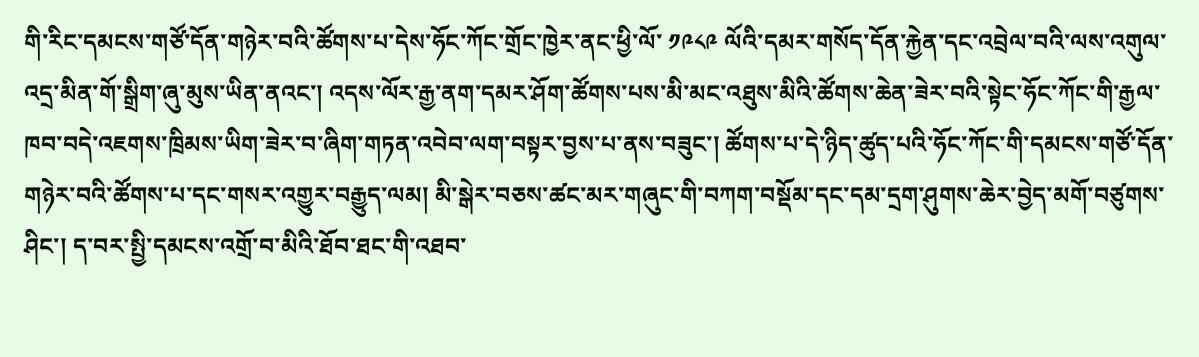གི་རིང་དམངས་གཙོ་དོན་གཉེར་བའི་ཚོགས་པ་དེས་ཧོང་ཀོང་གྲོང་ཁྱེར་ནང་ཕྱི་ལོ་ ༡༩༨༩ ལོའི་དམར་གསོད་དོན་རྐྱེན་དང་འབྲེལ་བའི་ལས་འགུལ་འདྲ་མིན་གོ་སྒྲིག་ཞུ་མུས་ཡིན་ནའང་། འདས་ལོར་རྒྱ་ནག་དམར་ཤོག་ཚོགས་པས་མི་མང་འཐུས་མིའི་ཚོགས་ཆེན་ཟེར་བའི་སྟེང་ཧོང་ཀོང་གི་རྒྱལ་ཁབ་བདེ་འཇགས་ཁྲིམས་ཡིག་ཟེར་བ་ཞིག་གཏན་འབེབ་ལག་བསྟར་བྱས་པ་ནས་བཟུང་། ཚོགས་པ་དེ་ཉིད་ཚུད་པའི་ཧོང་ཀོང་གི་དམངས་གཙོ་དོན་གཉེར་བའི་ཚོགས་པ་དང་གསར་འགྱུར་བརྒྱུད་ལམ། མི་སྒེར་བཅས་ཚང་མར་གཞུང་གི་བཀག་བསྡོམ་དང་དམ་དྲག་ཤུགས་ཆེར་བྱེད་མགོ་བཙུགས་ཤིང་། ད་བར་སྤྱི་དམངས་འགྲོ་བ་མིའི་ཐོབ་ཐང་གི་འཐབ་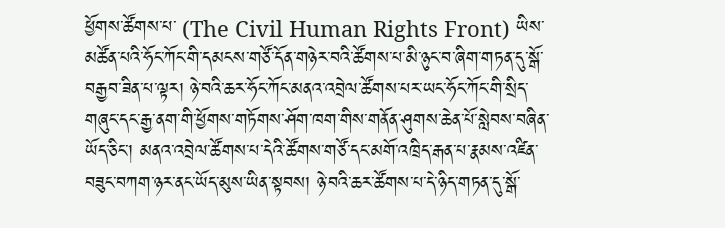ཕྱོགས་ཚོགས་པ་ (The Civil Human Rights Front) ཡིས་མཚོན་པའི་ཧོང་ཀོང་གི་དམངས་གཙོ་དོན་གཉེར་བའི་ཚོགས་པ་མི་ཉུང་བ་ཞིག་གཏན་དུ་སྒོ་བརྒྱབ་ཟིན་པ་ལྟར། ཉེ་བའི་ཆར་ཧོང་ཀོང་མནའ་འབྲེལ་ཚོགས་པར་ཡང་ཧོང་ཀོང་གི་སྲིད་གཞུང་དང་རྒྱ་ནག་གི་ཕྱོགས་གཏོགས་ཤོག་ཁག་གིས་གནོན་ཤུགས་ཆེན་པོ་སླེབས་བཞིན་ཡོད་ཅིང་། མནའ་འབྲེལ་ཚོགས་པ་དེའི་ཚོགས་གཙོ་དང་མགོ་འཁྲིད་རྒན་པ་རྣམས་འཛིན་བཟུང་བཀག་ཉར་ནང་ཡོད་མུས་ཡིན་སྟབས། ཉེ་བའི་ཆར་ཚོགས་པ་དེ་ཉིད་གཏན་དུ་སྒོ་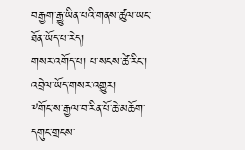བརྒྱག་རྒྱུ་ཡིན་པའི་གནས་ཚུལ་ཡང་ཐོན་ཡོད་པ་རེད།
གསར་འགོད་པ། པ་སངས་ཚེ་རིང་།
འབྲེལ་ཡོད་གསར་འགྱུར།
༸གོང་ས་རྒྱལ་བ་རིན་པོ་ཆེ་མཆོག་དགུང་གྲངས་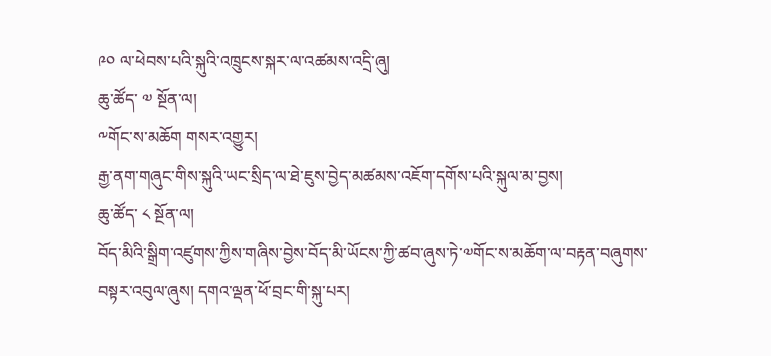༩༠ ལ་ཕེབས་པའི་སྐུའི་འཁྲུངས་སྐར་ལ་འཚམས་འདྲི་ཞུ།
ཆུ་ཚོད་ ༧ སྔོན་ལ།
༸གོང་ས་མཆོག གསར་འགྱུར།
རྒྱ་ནག་གཞུང་གིས་སྐུའི་ཡང་སྲིད་ལ་ཐེ་ཇུས་བྱེད་མཚམས་འཇོག་དགོས་པའི་སྐུལ་མ་བྱས།
ཆུ་ཚོད་ ༨ སྔོན་ལ།
བོད་མིའི་སྒྲིག་འཛུགས་ཀྱིས་གཞིས་བྱེས་བོད་མི་ཡོངས་ཀྱི་ཚབ་ཞུས་ཏེ་༧གོང་ས་མཆོག་ལ་བརྟན་བཞུགས་བསྟར་འབུལ་ཞུས། དགའ་ལྡན་ཕོ་བྲང་གི་སྐུ་པར།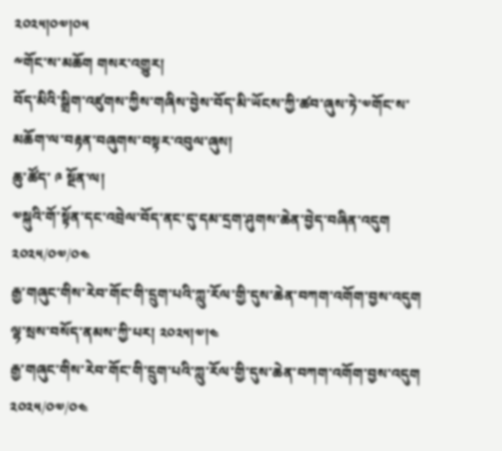༢༠༢༥།༠༧།༠༥
༸གོང་ས་མཆོག གསར་འགྱུར།
བོད་མིའི་སྒྲིག་འཛུགས་ཀྱིས་གཞིས་བྱེས་བོད་མི་ཡོངས་ཀྱི་ཚབ་ཞུས་ཏེ་༧གོང་ས་མཆོག་ལ་བརྟན་བཞུགས་བསྟར་འབུལ་ཞུས།
ཆུ་ཚོད་ ༩ སྔོན་ལ།
༧སྐུའི་གོ་སྟོན་དང་འབྲེལ་བོད་ནང་དུ་དམ་དྲག་ཤུགས་ཆེན་བྱེད་བཞིན་འདུག
༢༠༢༥/༠༧/༠༤
རྒྱ་གཞུང་གིས་རེབ་གོང་གི་དྲུག་པའི་ཀླུ་རོལ་གྱི་དུས་ཆེན་བཀག་འགོག་བྱས་འདུག ལྷ་སྲས་བསོད་ནམས་ཀྱི་པར། ༢༠༢༥།༧།༤
རྒྱ་གཞུང་གིས་རེབ་གོང་གི་དྲུག་པའི་ཀླུ་རོལ་གྱི་དུས་ཆེན་བཀག་འགོག་བྱས་འདུག
༢༠༢༥/༠༧/༠༤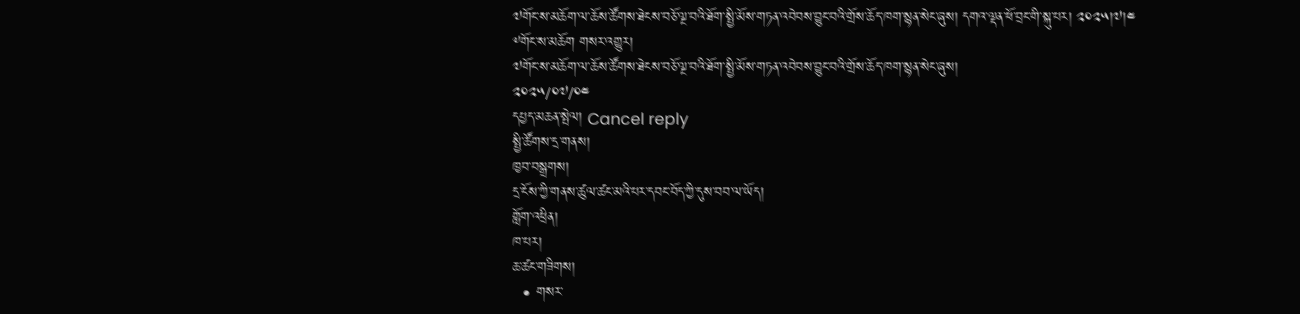༧གོང་ས་མཆོག་ལ་ཆོས་ཚོགས་ཐེངས་བཅོ་ལྔ་བའི་ཐོག་སྤྱི་མོས་གཏན་འབེབས་བྱུང་བའི་གྲོས་ཆོད་ཁག་སྙན་སེང་ཞུས། དགའ་ལྡན་ཕོ་བྲང་གི་སྐུ་པར། ༢༠༢༥།༧།༤
༸གོང་ས་མཆོག གསར་འགྱུར།
༧གོང་ས་མཆོག་ལ་ཆོས་ཚོགས་ཐེངས་བཅོ་ལྔ་བའི་ཐོག་སྤྱི་མོས་གཏན་འབེབས་བྱུང་བའི་གྲོས་ཆོད་ཁག་སྙན་སེང་ཞུས།
༢༠༢༥/༠༧/༠༤
དཔྱད་མཆན་སྤེལ། Cancel reply
སྤྱི་ཚོགས་དྲ་གནས།
ཁྱབ་བསྒྲགས།
དྲ་ངོས་ཀྱི་གནས་ཚུལ་ཚང་མའི་པར་དབང་བོད་ཀྱི་དུས་བབ་ལ་ཡོད།
གློག་འཕྲིན།
ཁ་པར།
ཆ་ཚང་གཟིགས།
  • གསར་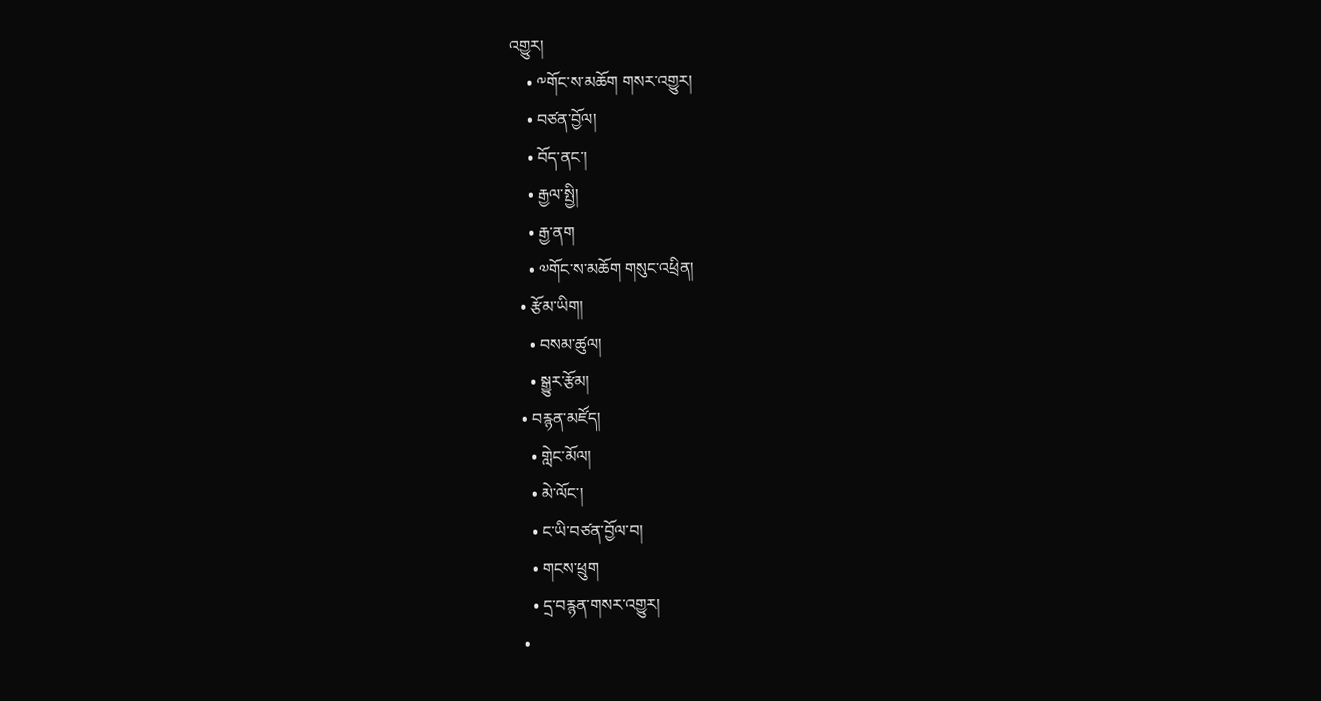འགྱུར།
    • ༸གོང་ས་མཆོག གསར་འགྱུར།
    • བཙན་བྱོལ།
    • བོད་ནང་།
    • རྒྱལ་སྤྱི།
    • རྒྱ་ནག
    • ༧གོང་ས་མཆོག གསུང་འཕྲིན།
  • རྩོམ་ཡིག།
    • བསམ་ཚུལ།
    • སྒྱུར་རྩོམ།
  • བརྙན་མཛོད།
    • གླེང་མོལ།
    • མེ་ལོང་།
    • ང་ཡི་བཙན་བྱོལ་བ།
    • གངས་ཕྲུག
    • དྲ་བརྙན་གསར་འགྱུར།
  •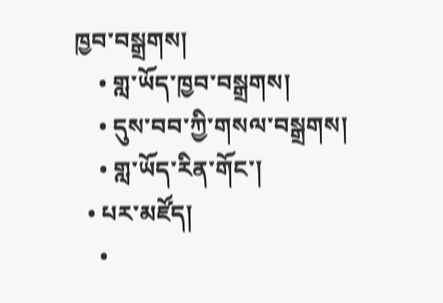ཁྱབ་བསྒྲགས།
    • གླ་ཡོད་ཁྱབ་བསྒྲགས།
    • དུས་བབ་ཀྱི་གསལ་བསྒྲགས།
    • གླ་ཡོད་རིན་གོང་།
  • པར་མཛོད།
    •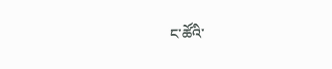ང་ཚོའི་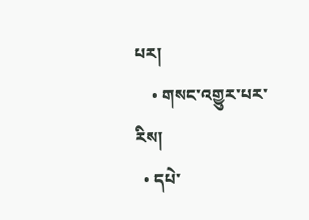པར།
    • གསང་འགྱུར་པར་རིས།
  • དཔེ་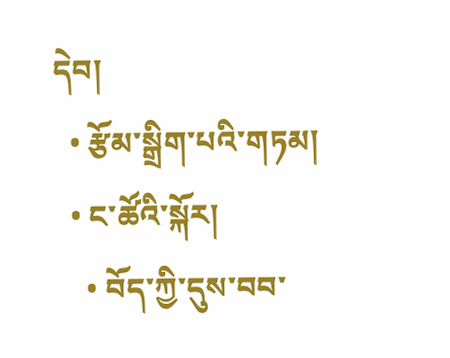དེབ།
  • རྩོམ་སྒྲིག་པའི་གཏམ།
  • ང་ཚོའི་སྐོར།
    • བོད་ཀྱི་དུས་བབ་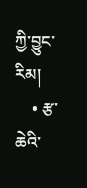ཀྱི་བྱུང་རིམ།
    • རྩ་ཆེའི་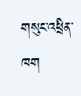གསུང་འཕྲིན་ཁག